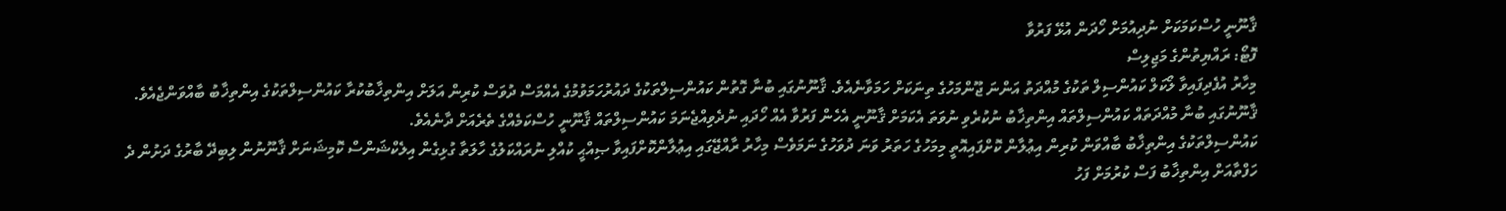ޤާނޫނީ ހުސްކަމަކަށް ނުދިއުމަށް ހޯދަން އުޅޭ ފަރުވާ
ފޮޓޯ: ރައްޔިތުންގެ މަޖިލިސް
މިހާރު އުފެދިފައިވާ ލޯކަލް ކައުންސިލް ތަކުގެ މުއްދަތު އަންނަ ޖޫންމަހުގެ ތިނަކަށް ހަމަވާނެއެވެ. ޤާނޫނުގައި ބުނާ ގޮތުން ކައުންސިލްތަކުގެ ދައުރުހަމަވުމުގެ އެއްމަސް ދުވަސް ކުރިން އަލަށް އިންތިޚާބުކުރާ ކައުންސިލްތަކުގެ އިންތިޚާބު ބާއްވަންޖެއެވެ. ޤާނޫނުގައި ބުނާ މުއްދަތައް ކައުންސިލްތައް އިންތިޚާބު ނުކުރެވި ނުވަތަ އެކަމަށް ޤާނޫނީ އެހެން ފަރުވާ އެއް ހޯދައި ނުދެވިއްޖެނަމަ ކައުންސިލްތައް ޤާނޫނީ ހުސްކަމެއްގެ ތެރެއަށް ދާނެއެވެ.
ކައުންސިލްތަކުގެ އިންތިޚާބު ބާއްވަން ކުރިން އިޢުލާން ކޮށްފައިއޮތީ މިމަހުގެ ހަތަރު ވަނަ ދުވަހުގެ ނަމަވެސް މިހާރު ރާއްޖޭގައި އިޢުލާންކޮށްފައިވާ ޞިއްޙީ ކުއްލި ނުރައްކަލުގެ ހާލަތާ ގުޅިގެން އިލެކްޝަންސް ކޮމިޝަނަށް ޤާނޫނުން ލިބިދޭ ބާރުގެ ދަށުން ދެ ހަފްތާއަށް އިންތިޚާބު ފަސް ކުރުމަށް ފަހު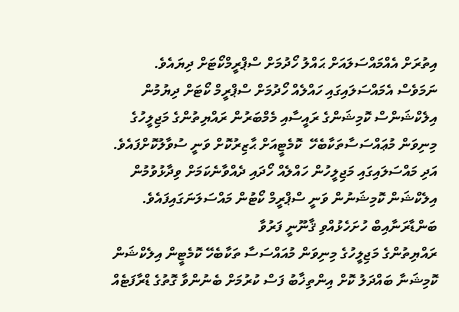އިތުރަށް އެއްމައްސަލައަށް ޙައްލު ހޯދުމަށް ސްޕްރީމްކޯޓަށް ދިޔައެވެ. ނަމަވެސް އެމައްސަލައިގައި ހައްލެއް ހޯދުމަށް ސްޕްރީމް ކޯޓަށް ދިޔުމުން އިލެކްޝަންސް ކޮމިޝަންގެ ރައީސާއި މެމްބަރުން ރައްޔިތުންގެ މަޖިލީހުގެ މިނިވަން މުޢައްސަސާތަކާބެހޭ  ކޮމެޓީއަށް ޙާޒިރުކޮށް ވަނީ ސުވާލުކޮށްފައެވެ. އަދި މައްސަލައިގައި މަޖިލީހުން ހައްލެއް ހޯދައި ދެއްވާނެކަމަށް ވިދާޅުވުމުން  އިލެކްޝަން ކޮމިޝަނުން ވަނީ ސްޕްރީމް ކޯޓުން މައްސަލަނަގައިފައެވެ.
ބަންޑާރަނާއިބް ހުށަހެޅުއްވި ޤާނޫނީ ފަރުވާ
ރައްޔިތުންގެ މަޖިލީހުގެ މިނިވަން މުއައްސަސާ ތަކާބެހޭ ކޮމެޓީން އިލެކްޝަން ކޮމިޝަނާ ބައްދަލު ކޮށް އިންތިޚާބު ފަސް ކުރުމަށް ބެނުންވާ ގޮތުގެ ޑްރާފަޓެއް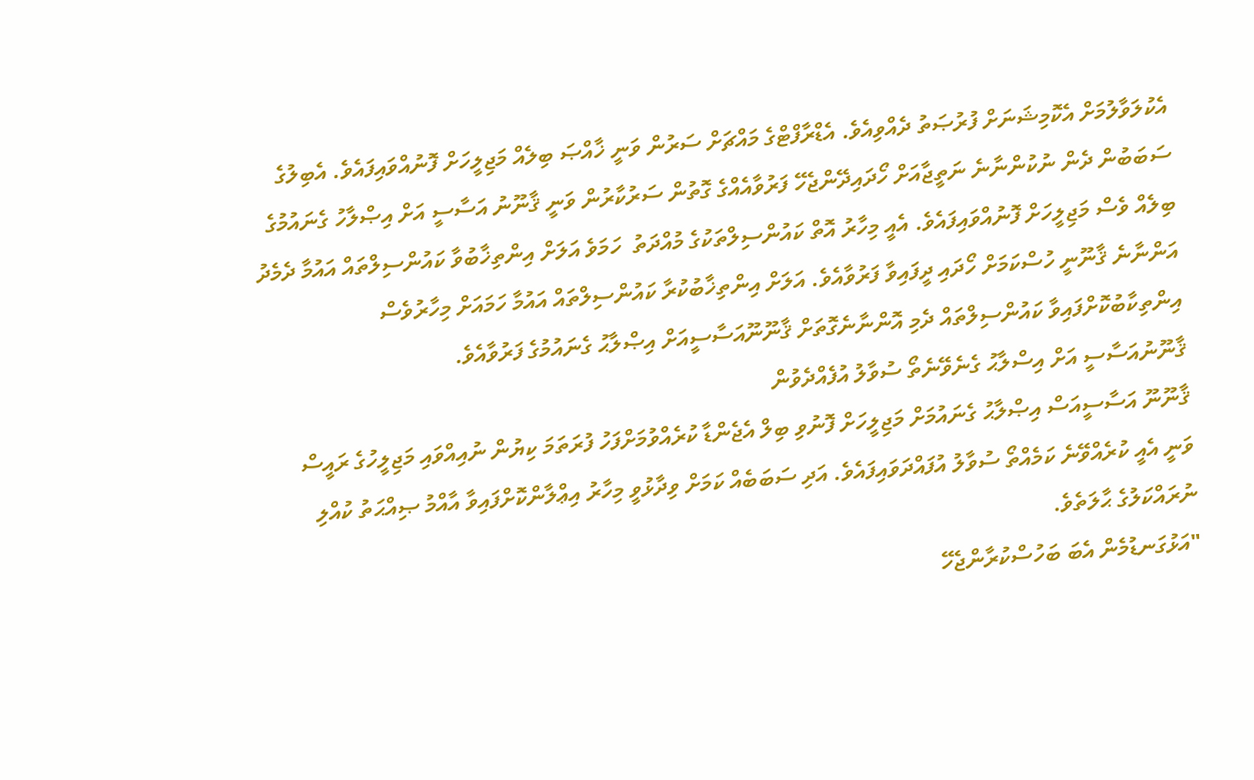އެކުލަވާލުމަށް އެކޮމިޝަނަށް ފުރުޞަތު ދެއްވިއެވެ. އެޑްރާފްޓްގެ މައްޗަށް ސަރުން ވަނީ ޚާއްޞަ ބިލެއް މަޖިލީހަށް ފޮނުއްވައިފައެވެ. އެބިލުގެ ސަބަބުން ދެން ނުކުންނާނެ ނަތީޖާއަށް ހޯދައިދޭންޖެހޭ ފަރުވާއެއްގެ ގޮތުން ސަރުކާރުން ވަނީ ޤާނޫނު އަސާސީ އަށް އިޞްލާހު ގެނައުމުގެ ބިލެއް ވެސް މަޖިލީހަށް ފޮނުއްވައިފައެވެ. އެއީ މިހާރު އޮތް ކައުންސިލްތަކުގެ މުއްދަތު  ހަމަވެ އަލަށް އިންތިޚާބުވާ ކައުންސިލްތައް އައުމާ ދެމެދު އަންނާނެ ޤާނޫނީ ހުސްކަމަށް ހޯދައި ދީފައިވާ ފަރުވާއެވެ. އަލަށް އިންތިޚާބުކުރާ ކައުންސިލްތައް އައުމާ ހަމައަށް މިހާރުވެސް އިންތިކާބުކޮށްފައިވާ ކައުންސިލްތައް ދެމި އޮންނާނެގޮތަށް ޤާނޫނޫއަސާސީއަށް އިޞްލާޙު ގެނައުމުގެ ފަރުވާއެވެ.
ޤާނޫނުއަސާސީ އަށް އިސްލާޙު ގެނެވޭނެތޯ ސުވާލު އުފެއްދެވުން
ޤާނޫނޫ އަސާސީއަސް އިޞްލާޙު ގެނައުމަށް މަޖިލީހަށް ފޮނުވި ބިލް އެޖެންޑާ ކުރެއްވުމަށްފަހު ފުރަތަމަ ކިޔުން ނުއިއްވައި މަޖިލީހުގެ ރައީސް ވަނީ އެއީ ކުރެއްވޭނެ ކަމެއްތޯ ސުވާލު އުފައްދަވައިފައެވެ. އަދި ސަބަބެއް ކަމަށް ވިދާޅުވީ މިހާރު އިޢްލާންކޮށްފައިވާ އާއްމު ޞިއްޙަތު ކުއްލި ނުރައްކަލުގެ ޙާލަތެވެ.
"އަޅުގަނޑުމެން އެބަ ބަހުސްކުރާންޖެހޭ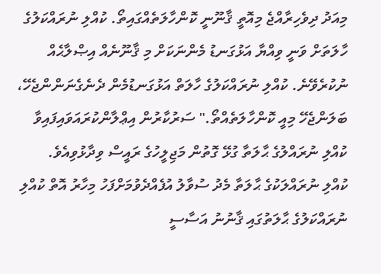މިއަދު ދިވެހިރާއްޖެ މިއޮތީ ޤާނޫނީ ކޮންހާލަތެއްގައިތޯ. ކުއްލި ނުރައްކަލުގެ ހާލަތަށް ވަނީ ވިއްޔާ އަޅުގަނޑު މެންނަކަށް މި ޤާނޫނެއް އިޞްލާޙެއް ނުކުރެވޭނެ. ކުއްލި ނުރައްކަލުގެ ހާލަތް އަޅުގަނޑުމެން ދެނެގެނަންންޖެހޭ، ބަލަންޖެހޭ މިއީ ކޮންހާލަތެއްތޯ." ސަރުކާރުން އިޢްލާންކުރައަވައިފައިވާ ކުއްލި ނުރައްލުގެ ޙާލަތާ ގުޅޭ ގޮތުން މަޖިލީހުގެ ރައީސް ވިދާޅުވިއެވެ.
ކުއްލި ނުރައްލަކުގެ ޙާލަތާ މެދު ސުވާލު އުފެއްދެވުމަށްފަހު މިހާރު އޮތް ކުއްލި ނުރައްކަލުގެ ޙާލަތުގައި ޤާނުނު އަސާސީ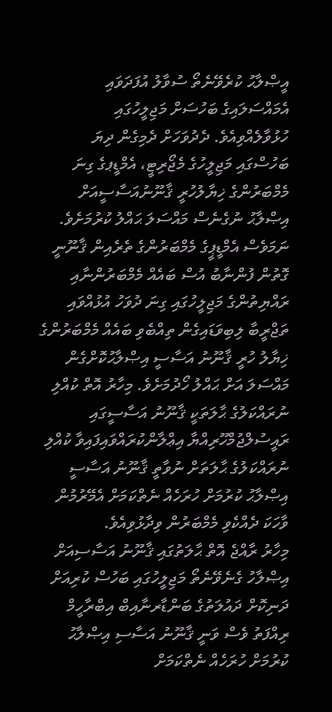އީޞްލާޙު ކުރެވޭނެތޯ ސުވާލު އުފަދަވައި އެމައްސަލައިގެ ބަހުސަށް މަޖިލީހުގައި ހުޅުވާލެއްވިއެވެ. ދެދުވަހަށް ދެމިގެން ދިޔަ ބަހުސްގައި މަޖިލީހުގެ މެޖޯރިޓީ، އެމްޑީޕގެ ގިނަ މެމްބަރުންގެ ޚިޔާލުހުރީ ޤާނޫނުއަސާސީއަށް އިޞްލާޙު ނުގެނެސް މައްސަލަ ޙައްލު ކުރުމަށެވެ. ނަމަވެސް އެމްޑީޕީގެ މެމްބަރުންގެ ތެރެއިން ޤާނޫނީ ގޮތުން ފުންނާބު އުސް ބައެއް މެމްބަރުންނާއި ރައްޔިތުންގެ މަޖިލީހުގައި ގިނަ ދުވަހު އުޅުއްވައި ތަޖްރީބާ ލިބިވަޑައިގެން ތިއްބެވި ބައެއް މެމްބަރުންގެ ޚިޔާލު ހުރީ ޤާނޫނު އަސާސީ އިޞްލާޙުކޮށްގެން މައްސަލަ އަށް ޙައްލު ހޯދުމަށެވެ. މިހާރު އޮތް ކުއްލި ނުރައްކަލުގެ ޙާލަތަކީ ޤާނޫނު އަސާސީގައި ރައީސުލްޖުމްހޫރިއްޔާ އިޢްލާންކުރައްވައިފައިވާ ކުއްލި ނުރައްކަލުގެ ޙާލަތަށް ނުވާތީ ޤާނޫނު އަސާސީ އިޞްލާޙު ކުރުމަށް ހުރަހެއް ނެތްކަމަށް އެމޭރުމުން ވާހަކަ ދެއްކެވި މެމްބަރުން ވިދާޅުވިއެވެ.
މިހާރު ރާއްޖެ އޮތް ޙާލަތުގައި ޤާނޫނު އަސާސިއަށް އިޞްލާހު ގެނެވޭނެތޯ މަޖިލީހުގައި ބަހުސް ކުރިއަށް ދަނިކޮށް ދައުލަތުގެ ބަންޑާރނާއިބް އިބްރާހީމް ރިއްފަތު ވެސް ވަނީ ޤާނޫނު އަސާސި އިޞްލާޙު ކުރުމަށް ހުރަހެއް ނެތްކަމަށް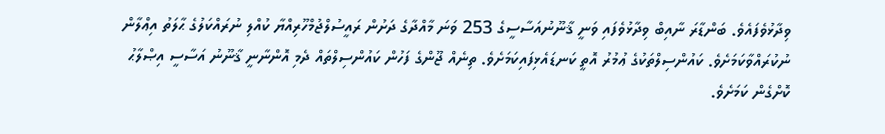ވިދާޅުވެފައެވެ. ބަންޑާރަ ނާއިބް ވިދާޅުވެފައި ވަނީ ޤާނޫނުއަސާސީގެ 253 ވަނަ މާއްދާގެ ދަށުން ރައީސުލްޖުމްހޫރިއްޔާ ކުއްލި ނުރައްކަލުގެ ޙާލަތު އިޢްލާން ނުކުރައްވާކަމަށެވެ. ކައުންސިލްތަކުގެ ޢުމުރު އޮތީ ކަނޑައެޅިފައިކަމަށެވެ. ތިނެއް ޖޫންގެ ފަހުން ކައުންސިލްތައް ދެމި އޮންނާނީ ޤާނޫނު އަސާސީ އިޞްލާޙު ކޮށްގެން ކަމަށެވެ.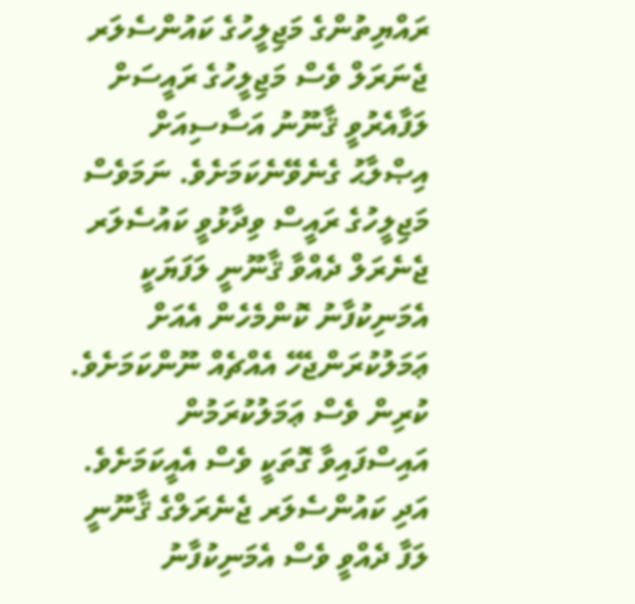ރައްޔިތުންގެ މަޖިލީހުގެ ކައުންސެލަރ ޖެނަރަލް ވެސް މަޖިލީހުގެ ރައީސަށް ލަފާއެރުވީ ޤާނޫނު އަސާސިއަށް އިޞްލާޙު ގެނެވޭނެކަމަށެވެ. ނަމަވެސް މަޖިލީހުގެ ރައީސް ވިދާޅުވީ ކައުސެލަރ ޖެނެރަލް ދެއްވާ ޤާނޫނީ ލަފަޔަކީ އެމަނިކުފާނު ކޮންމެހެން އެއަށް ޢަމަލުކުރަންޖެހޭ އެއްޗެއް ނޫންކަމަށެވެ. ކުރިން ވެސް ޢަމަލުކުރަމުން އައިސްފައިވާ ގޮތަކީ ވެސް އެއީކަމަށެވެ. އަދި ކައުންސެލަރ ޖެނެރަލްގެ ޤާނޫނީ ލަފާ ދެއްވީ ވެސް އެމަނިކުފާނު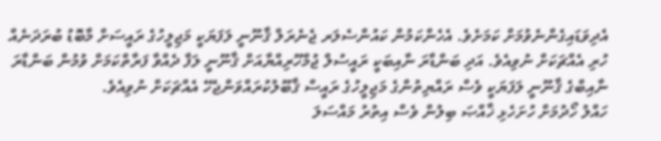އެދިވަޑައިގެންނެވުމަށް ކަމަށެވެ. އެހެންކަމުން ކައުންސެލަރ ޖެނެރަލް ޤާނޫނީ ލަފަޔަކީ މަޖިލީހުގެ ރައީސަށް މާބޮޑު ބުރަދަނެއް ހުރި އެއްޗަކަށް ނުވިއެވެ. އަދި ބަންޑާރަ ނާއިބަކީ ރައީސުލް ޖުމްހޫރިއްޔާއަށް ޤާނޫނީ ލަފާ ދެއްވާ ފަރާތްކަމަށް ވުމުން ބަންޑާރަ ނާއިބްގެ ޤާނޫނީ ލަފަޔަކީ ވެސް ރައްޔިތުންގެ މަޖިލީހުގެ ރައީސް ޤާބޫލުކުރައްވަންޖެހޭ އެއްޗަކަށް ނުވިއެވެ.
ހައްލު ހޯދުމަށް ހުށަހެޅި ޚާއްޞަ ބިލުން ވެސް އިތުރު މައްސަލަ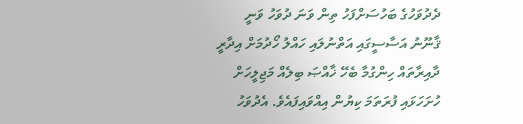ދެދުވަހުގެ ބަހުސަށްފަހު ތިން ވަނަ ދުވަހު ވަނީ ޤާނޫނު އަސާސީގައި އަތްނުލައި ހައްލު ހޯދުމަށް އިދާރީ ދާއިރާތައް ހިންގުމާ ބެހޭ ޚާއްޞަ ބިލެއް މަޖިލީހަށް ހުށަހަޅައި ފުރަތަމަ ކިޔުން އިއްވައިފައެވެ. އެދުވަހު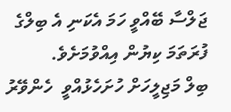ޖަލްސާ ބޭއްވީ ހަމަ އެކަނި އެ ބިލްގެ ފުރަތަމަ ކިޔުން އިއްވުމަށެވެ.
ބިލް މަޖިލީހަށް ހުށަހެޅުއްވީ  ހެންވޭރު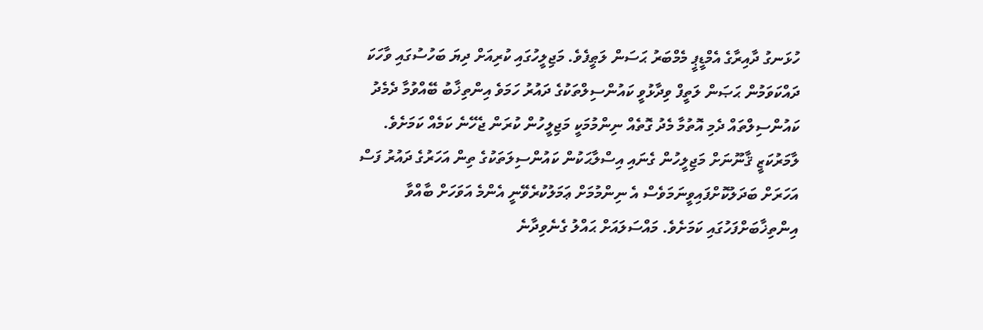ހުޅަނގު ދާއިރާގެ އެމްޑީޕީ މެމްބަރު ޙަސަން ލަޠީފެވެ. މަޖިލީހުގައި ކުރިއަށް ދިޔަ ބަހުސުގައި ވާހަކަ ދައްކަވަމުން ޙަޞަން ލަތީފް ވިދާޅުވީ ކައުންސިލްތަކުގެ ދައުރު ހަމަވެ އިންތިޚާބު ބޭއްވުމާ ދެމެދު ކައުންސިލްތައް ދެމި އޮތުމާ މެދު ގޮތެއް ނިންމުމަކީ މަޖިލީހުން ކުރަން ޖެހޭނެ ކަމެއް ކަމަށެވެ. ލާމަރުކަޒީ ޤާނޫނަށް މަޖިލީހުން ގެނައި އިސްލާޙަކުން ކައުންސިލަތަކުގެ ތިން އަހަރުގެ ދައުރު ފަސް އަހަރަށް ބަދަލުކޮށްފައިވީނަމަވެސް އެ ނިންމުމަށް ޢަމަލުކުރެވޭނީ އެންމެ އަވަހަށް ބާއްވާ އިންތިޚާބަށްފަހުގައި ކަމަށެވެ. މައްސަލައަށް ޙައްލު ގެނެވިދާނެ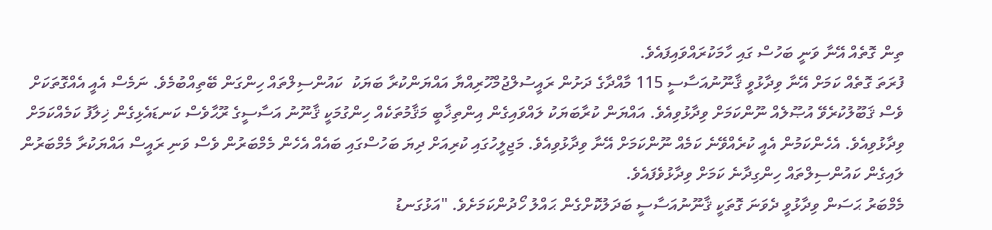ތިން ގޮތެއް އޭނާ ވަނީ ބަހުސް ގައި ހާމަކުރައްވައިފައެވެ.
ފުރަތަ ގޮތެއް ކަމަށް އޭނާ ވިދާޅުވީ ޤާނޫނުއަސާސީ 115 މާއްދާގެ ދަށުން ރައީސުލްޖުމްހޫރިއްޔާ އައްޔަންކުރާ ބަޔަކު  ކައުންސިލްތައް ހިންގަން ބޭތިއްބުމެވެ. ނަމެސް އެއީ އެއްގޮތަކަށް ވެސް ޤަބޫލުކުރެވޭ އުޞޫލެއް ނޫންކަމަށް ވިދާޅުވިއެވެ. އައްޔަން ކުރާބަޔަކު ލައްވައިގެން އިންތިޚާބީ މަޤާމުތަކެއް ހިންގުމަކީ ޤާނޫނު އަސާސީގެ ރޫޙާވެސް ކަނޑައެޅިގެން ޚިލާފު ކަމެއްކަމަށް ވިދާޅުވިއެވެ. އެހެންކަމުން އެއީ ކުރެއްވޭނެ ކަމެއް ނޫންކަމަށް އޭނާ ވިދާޅުވިއެވެ. މަޖިލީހުގައި ކުރިއަށް ދިޔަ ބަހުސްގައި ބައެއް އެހެން މެމްބަރުން ވެސް ވަނި ރައީސް އައްޔަކުރާ މެމްބަރުން ލައިގެން ކައުންސިލްތައް ހިންގިދާނެ ކަމަށް ވިދާޅުވެފައެވެ.
މެމްބަރު ޙަސަން ވިދާޅުވީ ދެވަނަ ގޮތަކީ ޤާނޫނުއަސާސީ ބަދަލުކޮށްގެން ޙައްލު ހޯދުންކަމަށެވެ. "އަޅުގަނޑު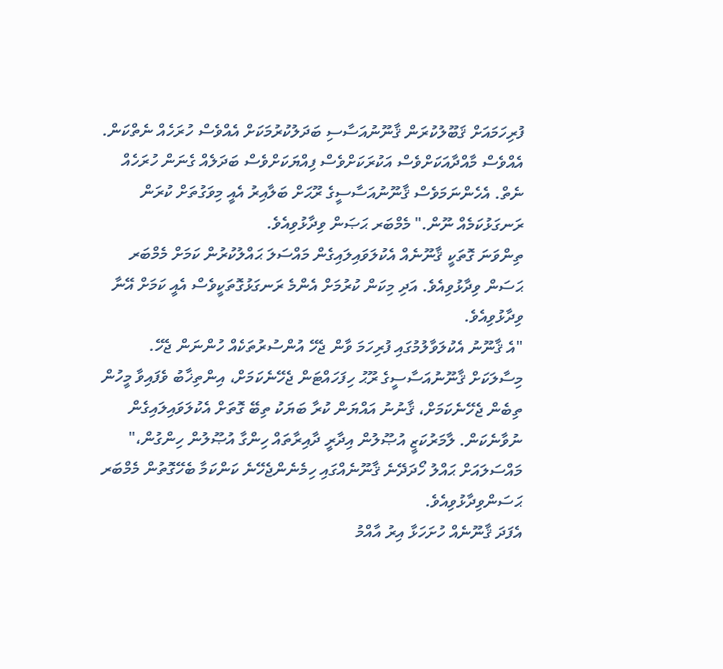ފުރިހަމައަށް ޤަބޫލުކުރަން ޤާނޫނުއަސާސި ބަދަލުކުރުމަކަށް އެއްވެސް ހުރަހެއް ނެތްކަން. އެއްވެސް މާއްދާއަކަށްވެސް އަކުރަކަށްވެސް ފިއްޔަކަށްވެސް ބަދަލެއް ގެނަން ހުރަހެއް ނެތް. އެހެންނަމަވެސް ޤާނޫނުއަސާސީގެ ރޫޙަށް ބަލާއިރު އެއީ މިވަގުތަށް ކުރަން ރަނގަޅުކަމެއް ނޫން." މެމްބަރ ޙަޞަން ވިދާޅުވިއެވެ.
ތިންވަނަ ގޮތަކީ ޤާނޫނެއް އެކުލަވައިލައިގެން މައްސަލަ ޙައްލުކުރުން ކަމަށް މެމްބަރ ޙަސަން ވިދާޅުވިއެވެ. އަދި މިކަން ކުރުމަށް އެންމެ ރަނގަޅުގޮތަކީވެސް އެއީ ކަމަށް އޭނާ ވިދާޅުވިއެވެ.
"އެ ޤާނޫނު އެކުލަވާލުމުގައި ފުރިހަމަ ވާން ޖެހޭ އުންސުރުތަކެއް ހުންނަން ޖެހޭ. މިސާލަކަށް ޤާނޫނުއަސާސީގެ ރޫޙު ހިފަހައްޓަން ޖެހޭނެކަމަށް، އިންތިޚާބު ވެފައިވާ މީހުން ތިބެން ޖެހޭނެކަމަށް، ޤާނުނު އައްޔަން ކުރާ ބަޔަކު ތިބޭ ގޮތަށް އެކުލަވައިލައިގެން ނުވާނެކަން. ލާމަރުކަޒީ އުޞޫލުން އިދާރީ ދާއިރާތައް ހިންގާ އުޞޫލުން ހިންގުން،" މައްސަލައަށް ޙައްލު ހޯދަދޭނެ ޤާނޫނެއްގައި ހިމެނެންޖެހޭނެ ކަންކަމާ ބެހޭގޮތުން މެމްބަރ ޙަސަންވިދާޅުވިއެވެ.
އެފަދަ ޤާނޫނެއް ހުށަހަޅާ އިރު އާއްމު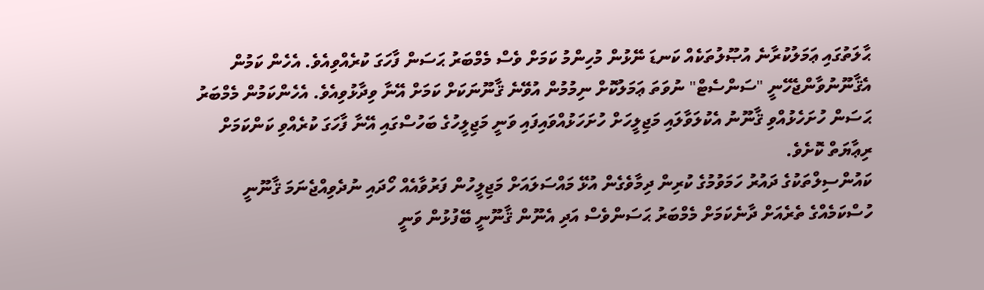ޙާލަތުގައި ޢަމަލުކުރާނެ އުޞޫލުތަކެއް ކަނޑަ ނޭޅުން މުހިންމު ކަމަށް ވެސް މެމްބަރު ޙަސަން ފާހަގަ ކުރެއްވިއެވެ. އެހެން ކަމުން އެޤާނޫނުވާންޖެހޭނީ "ސަންސެޓް" ނުވަތަ ޢަމަލުކޮށް ނިމުމުން އުވޭނެ ޤާނޫނަކަށް ކަމަށް އޭނާ ވިދާޅުވިއެވެ. އެހެންކަމުން މެމްބަރު ޙަސަން ހުށަހެޅުއްވި ޤާނޫނު އެކުލަވާލައި މަޖިލީހަށް ހުށަހަޅުއްވައިފައި ވަނީ މަޖިލީހުގެ ބަހުސްގައި އޭނާ ފާހަގަ ކުރެއްވި ކަންކަމަށް ރިޢާޔަތް ކޮށެވެ.
ކައުންސިލްތަކުގެ ދައުރު ހަމަވުމުގެ ކުރިން ދިމާވެގެން އުޅޭ މައްސަލައަށް މަޖިލީހުން ފަރުވާއެއް ހޯދައި ނުދެވިއްޖެނަމަ ޤާނޫނީ ހުސްކަމެއްގެ ތެރެއަށް ދާނެކަމަށް މެމްބަރު ޙަސަންވެސް އަދި އެނޫން ޤާނޫނީ ބޭފުޅުން ވަނީ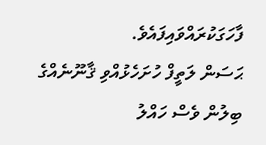ފާހަގަކުރައްވައިފައެވެ.
ޙަސަން ލަތީފް ހުށަހެޅުއްވި ޤާނޫނެއްގެ ބިލުން ވެސް ހައްލު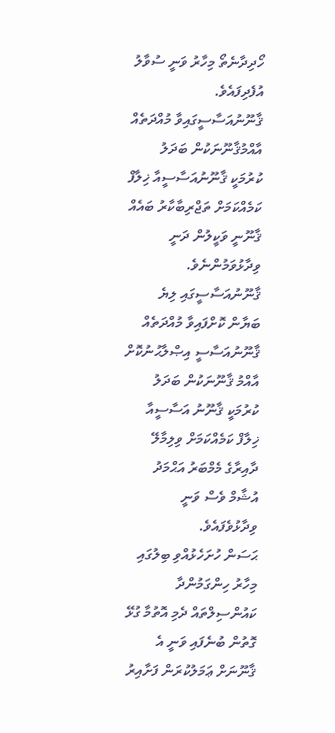ހޯދިދާނެތޯ މިހާރު ވަނީ ސުވާލު އުފެދިފައެވެ. ޤާނޫނުއަސާސީގައިވާ މުއްދަތެއް އާއްމުޤާނޫނަކުން ބަދަލު ކުރުމަކީ ޤާނޫނުއަސާސީއާ ޚިލާފް ކަމެއްކަމަށް ތަޖްރިބާކާރު ބައެއް ޤާނޫނީ ވަކީލުން ދަނީ ވިދާޅުވަމުންނެވެ.
ޤާނޫނުއަސާސީގައި ލިޔެ ބަޔާން ކޮށްފައިވާ މުއްދަތެއް ޤާނޫނުއަސާސީ އިޞްލާޙުނުކޮށް އާއްމު ޤާނޫނަކުން ބަދަލު ކުރުމަކީ ޤާނޫނު އަސާސީއާ ޚިލާފް ކަމެއްކަމަށް ވިލިމާލޭ ދާއިރާގެ މެމްބަރު އަޙްމަދު އުޝާމް ވެސް ވަނީ ވިދާޅުވެފައެވެ.
ޙަސަން ހުށަހެޅުއްވި ބިލުގައި މިހާރު ހިންގަމުންދާ ކައުންސިލްތައް ދެމި އޮތުމާ ގުޅޭ ގޮތުން ބުނެފައި ވަނީ އެ ޤާނޫނަށް ޢަމަލުކުރަން ފަށާއިރު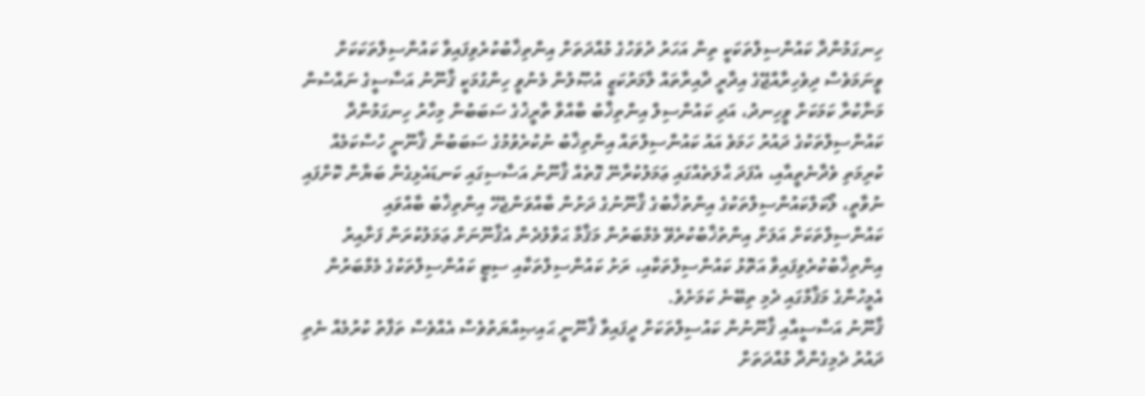ހިނގަމުންދާ ކައުންސިލްތަކަކީ ތިން އަހަރު ދުވަހުގެ މުއްދަތަށް އިންތިޚާބުކުރެވިފައިވާ ކައުންސިލްތަކަކަށް ވީނަމަވެސް ދިވެހިރާއްޖޭގެ އިދާރީ ދާއިރާތައް ލާމަރުކަޒީ އުޞޫލުން މެނުވީ ހިންގުމަކީ ޤާނޫނު އަސާސީގެ ނައްސުން މަނާކުރާ ކަމަކަށް ވީހިނދު، އަދި ކައުންސިލް އިންތިޚާބު ބާއްވާ ތާރީޚުގެ ސަބަބުން މިހާރު ހިނގަމުންދާ ކައުންސިލްތަކުގެ ދައުރު ހަމަވެ އައު ކައުންސިލްތައް އިންތިޚާބު ނުކުރެވުމުގެ ސަބަބުން ޤާނޫނީ ހުސްކަމެއް ކުރިމަތި ވެދާނެތީއާއި، އެފަދަ ޙާލަތެއްގައި ޢަމަލުކުރާނޭ ގޮތެއް ޤާނޫނު އަސާސިގައި ކަނޑައެޅިގެން ބަޔާން ކޮށްފައި ނުވާތީ، ލޯކަލްކައުންސިލްތަކުގެ އިންތުޚާބުގެ ޤާނޫނުގެ ދަށުން ބާއްވަންޖެހޭ އިންތިޚާބު ބާއްވައި ކައުންސިލްތަކަށް އަލަށް އިންތުޚާބުކުރެވޭ މެމްބަރުން މަޤާމާ ޙަވާލުދެން އެޤާނޫނަށް ޢަމަލުކުރަން ފަށާއިރު އިންތިޚާބުކުރެވިފައިވާ އަތޮޅު ކައުންސިލްތަކާއި، ރަށު ކައުންސިލްތަކާއި ސިޓީ ކައުންސިލްތަކުގެ މެމްބަރުން އެމީހުންގެ މަޤާމްގައި ދެމި ތިބޭނެ ކަމަށެވެ.
ޤާނޫނު އަސާސީއާއި ޤާނޫނުން ކައުސިލްތަކަށް ދީފައިވާ ޤާނޫނީ ޙައިޞިއްޔަތުވެސް އެއްވެސް ތަފާތު ކުރުމެއް ނެތި ދައުރު ދެމިގެންދާ މުއްދަތަށް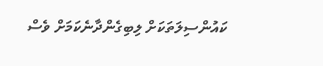ކައުންސިލަތަކަށް ލިބިގެންދާނެކަމަށް ވެސް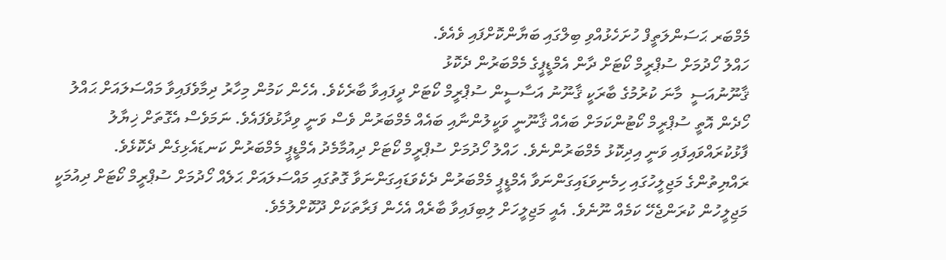މެމްބަރ ޙަސަންލަތީފް ހުށަހެޅުއްވި ބިލްގައި ބަޔާންކޮށްފައި ވެއެވެ.
ހައްލު ހޯދުމަށް ސުޕްރީމް ކޯޓަށް ދާން އެމްޑީޕީގެ މެމްބަރުން ދެކޮޅު
ޤާނޫނުއަސީ  މާނަ ކުރުމުގެ ބާރަކީ ޤާނޫނު އަސާސީން ސުޕްރީމް ކޯޓަށް ދީފައިވާ ބާރެކެވެ. އެހެން ކަމުން މިހާރު ދިމާވެފައިވާ މައްސަލައަށް ޙައްލު ހޯދެން އޮތީ ސުޕްރީމް ކޯޓުންކަމަށް ބައެއް ޤާނޫނީ ވަކީލުންނާއި ބައެއް މެމްބަރުން ވެސް ވަނީ ވިދާޅުވެފައެވެ. ނަމަވެސް އެގޮތަށް ޚިޔާލު ފާޅުކުރައްވައިފައި ވަނީ އިދިކޮޅު މެމްބަރުންނެވެ. ހައްލު ހޯދުމަށް ސުޕްރީމް ކޯޓަށް ދިއުމާމެދު އެމްޑީޕީ މެމްބަރުން ކަނޑައެޅިގެން ދެކޮޅެވެ. ރައްޔިތުންގެ މަޖިލީހުގައި ހިމެނިވަޑައިގަންނަވާ އެމްޑީޕީ މެމްބަރުން ދެކެވަޑައިގަންނަވާ ގޮތުގައި މައްސަލައަށް ޙަލެއް ހޯދުމަށް ސުޕްރީމް ކޯޓަށް ދިއުމަކީ މަޖިލީހުން ކުރަންޖެހޭ ކަމެއް ނޫނެވެ. އެއީ މަޖިލީހަށް ލިބިފައިވާ ބާރެއް އެހެން ފަރާތަކަށް ދޫކޮށްލުމެވެ.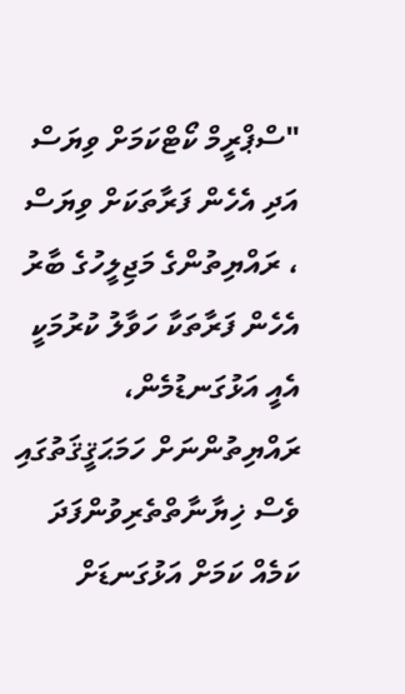"ސްޕްރީމް ކޯޓްކަމަށް ވިޔަސް އަދި އެހެން ފަރާތަކަށް ވިޔަސް ، ރައްޔިތުންގެ މަޖިލީހުގެ ބާރު އެހެން ފަރާތަކާ ހަވާލު ކުރުމަކީ އެއީ އަޅުގަނޑުމެން، ރައްޔިތުންނަށް ހަމަޙަޤީޤަތުގައި ވެސް ޚިޔާނާތްތެރިވުންފަދަ ކަމެއް ކަމަށް އަޅުގަނޑަށް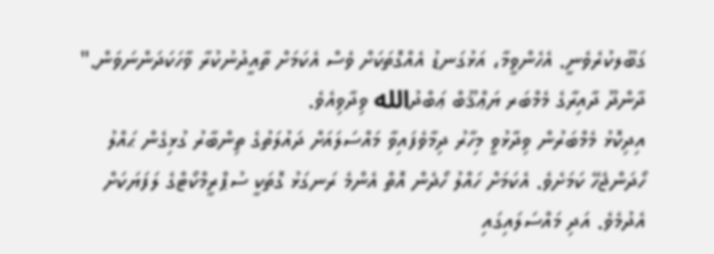ގަބޫލކުރެވެނީ. އެހެންވީމާ، އަޅުގަނޑު އެއްގޮތަކަށް ވެސް އެކަމަށް ތާއީދުނުކުރާ ވާހަކަދަންނަވަން." ދާންދޫ ދާއިރާގެ މެމްބަރ ޔަޢްޤޫބް ޢަބްދުالله ވިދާވިއެވެ.
އިދިކޮޅު މެމްބަރުން ވިދާޅުވީ މިހާރު ދިމާވެފައިވާ މައްސަލައަށް ދައުލަތުގެ ތިންބާރު ގުޅިގެން ޙައްލު ހޯދަންޖެހޭ ކަމަށެވެ. އެކަމަށް ހައްލު ހޯދެން އޮތް އެންމެ ރަނގަޅު ގޮތަކީ ސުޕްރީމްކޯޓްގެ ލަފަޔަކަށް އެދުމެވެ. އަދި މައްސަލައިގައި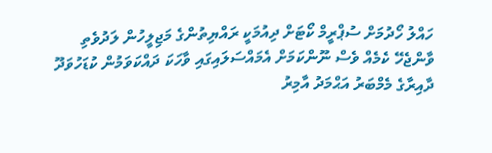ހައްލު ހޯދުމަށް ސުޕްރީމް ކޯޓަށް ދިއުމަކީ ރައްޔިތުންގެ މަޖިލީހުން ލަދުވެތި ވާންޖެހޭ ކެމެއް ވެސް ނޫންކަމަށް އެމައްސަލައިގައި ވާހަކަ ދައްކަވަމުން ކުޑަހުވަދޫ ދާއިރާގެ މެމްބަރު އަޙްމަދު އާމިރު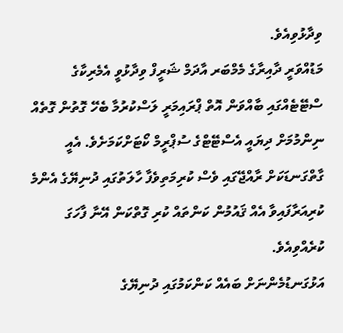ވިދާޅުވިއެވެ.
މަޑުއްވަރީ ދާއިރާގެ މެމްބަރ އާދަމް ޝަރީފް ވިދާޅުވީ އެމެރިކާގެ ސްޓޭޓެއްގައި ބާއްވަން އޮތް ޕްރައިމަރީ ލަސްކުރުމާ ބެހޭ ގޮތުން ގޮތެއް ނިންމުމަށް ދިޔައީ އެސްޓޭޓްގެ ސުޕްރީމް ކޯޓަށްކަމަށެވެ. އެއީ ގާތްގަނޑަކަށް ރާއްޖޭގައި ވެސް ކުރިމަތިވެފާ ހާލަތުގައި ދުނިޔޭގެ އެންމެ ކުރިއަރާފައިވާ އެއް ޤައުމުން ކަންތައް ކުރި ގޮތްކަން އޭނާ ފާހަގަ ކުރެއްވިއެވެ.
އަޅުގަނޑުމެންނަށް ބައެއް ކަންކަމުގައި ދުނިޔޭގެ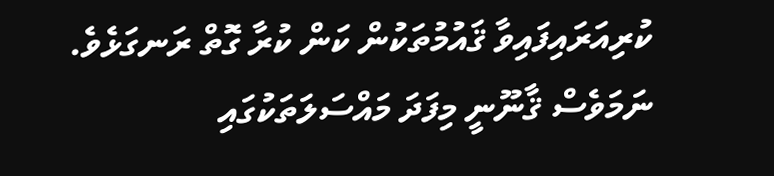ކުރިއަރައިފައިވާ ޤައުމުތަކުން ކަން ކުރާ ގޮތް ރަނގަޅެވެ. ނަމަވެސް ޤާނޫނީ މިފަދަ މައްސަލަތަކުގައި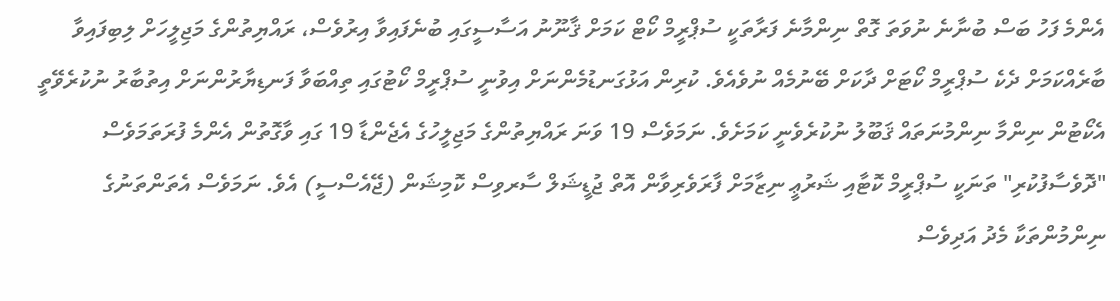އެންމެ ފަހު ބަސް ބުނާނެ ނުވަތަ ގޮތް ނިންމާނެ ފަރާތަކީ ސުޕްރީމް ކޯޓް ކަމަށް ޤާނޫނު އަސާސީގައި ބުނެފައިވާ އިރުވެސް، ރައްޔިތުންގެ މަޖިލީހަށް ލިބިފައިވާ ބާރެއްކަމަށް ދެކެ ސުޕްރީމް ކޯޓަށް ދާކަށް ބޭނުމެއް ނުވެއެވެ. ކުރިން އަޅުގަނޑުމެންނަށް އިވުނީ ސުޕްރީމް ކޯޓުގައި ތިއްބަވާ ފަނޑިޔާރުންނަށް އިތުބާރު ނުކުރެވޭތީ އެކޯޓުން ނިންމާ ނިންމުނަތައް ޤަބޫލު ނުކުރެވެނީ ކަމަށެވެ. ނަމަވެސް 19 ވަނަ ރައްޔިތުންގެ މަޖިލީހުގެ އެޖެންޑާ 19 ގައި ވާގޮތުން އެންމެ ފުރަތަމަވެސް "ދޮވެސާފުކުރި" ތަނަކީ ސުޕްރީމް ކޮޓާއި ޝަރުޢީ ނިޒާމަށް ފާރަވެރިވާން އޮތް ޖުޑީޝަލް ސާރވިސް ކޮމިޝަން (ޖޭއެސްސީ) އެވެ. ނަމަވެސް އެތަންތަނުގެ ނިންމުންތަކާ މެދު އަދިވެސް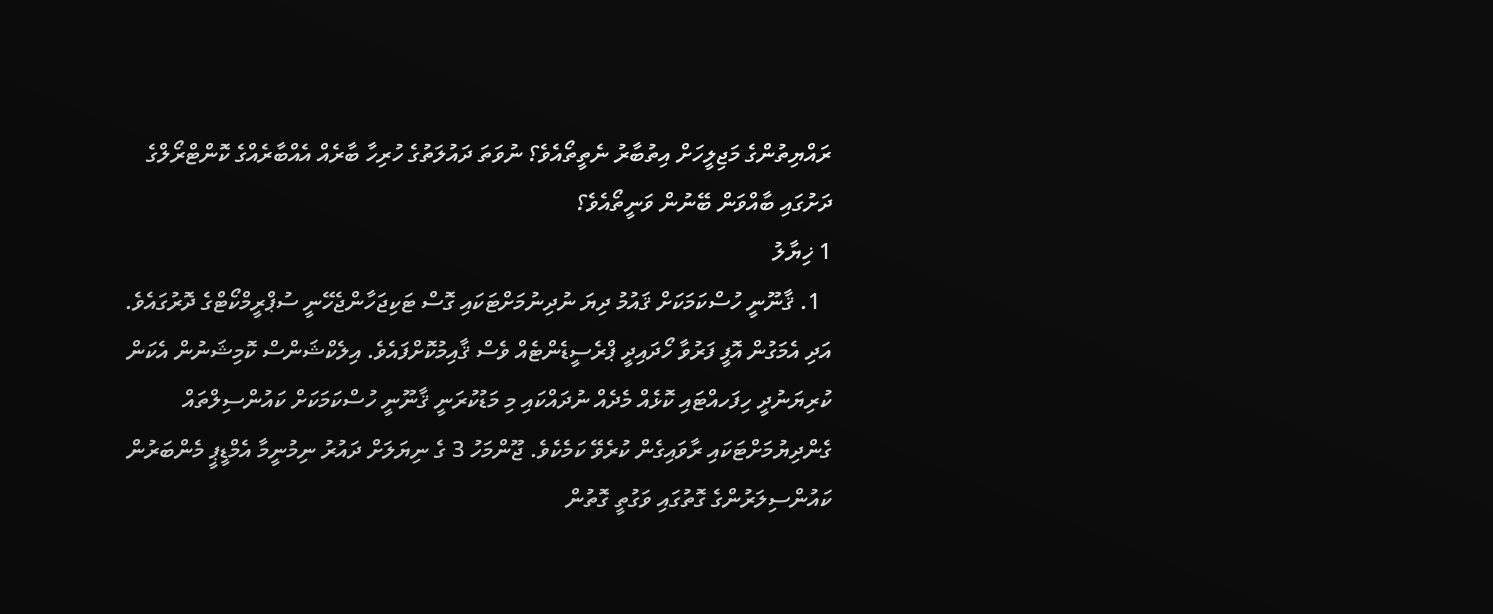ރައްޔިތުންގެ މަޖިލީހަށް އިތުބާރު ނެތީތޯއެވެ؟ ނުވަތަ ދައުލަތުގެ ހުރިހާ ބާރެއް އެއްބާރެއްގެ ކޮންޓްރޯލްގެ ދަށުގައި ބާއްވަން ބޭނުން ވަނީތޯއެވެ؟
1 ޚިޔާލު
  1. ޤާނޫނީ ހުސްކަމަކަށް ޤައުމު ދިޔަ ނުދިނުމަށްޓަކައި ގޮސް ޓަކިޖަހާންޖެހޭނީ ސުޕްރީމްކޯޓްގެ ދޮރުގައެވެ. އަދި އެމަގުން އޮފީ ފަރުވާ ހޯދައިދީ ޕްރެސީޑެންޓެއް ވެސް ޤާއިމުކޮށްފައެވެ. އިލެކްޝަންސް ކޮމިޝަނުން އެކަން ކުރިޔަނުދީ ހިފަހއްޓައި ކޮޅެއް މެދެއް ނުދައްކައި މި މަޑުކުރަނީ ޤާނޫނީ ހުސްކަމަކަށް ކައުންސިލްތައް ގެންދިޔުމަށްޓަކައި ރާވައިގެން ކުރެވޭ ކަމެކެވެ. ޖޫންމަހު 3 ގެ ނިޔަލަށް ދައުރު ނިމުނީމާ އެމްޑީޕީ މެންބަރުން ކައުންސިލަރުންގެ ގޮތުގައި ވަގުތީ ގޮތުން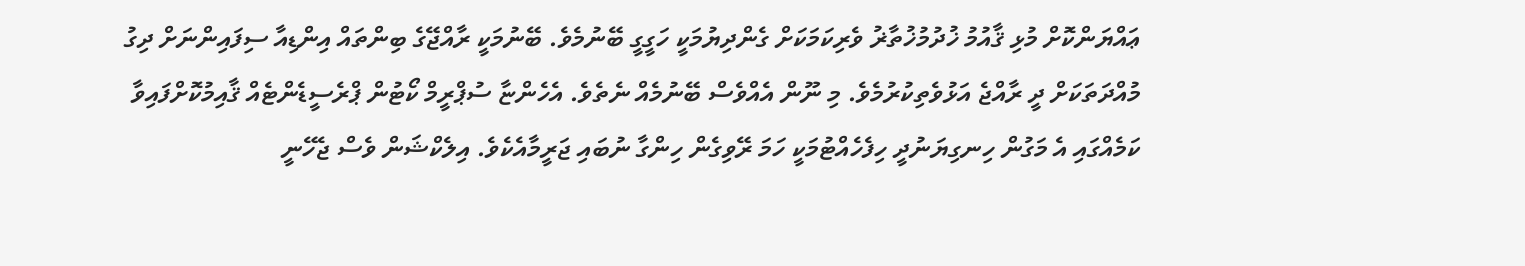ޢައްޔަންކޮށް މުޅި ޤާއުމު ޚުދުމުޚުތާޜު ވެރިކަމަކަށް ގެންދިޔުމަކީ ހަގީގީ ބޭނުމެވެ. ބޭނުމަކީ ރާއްޖޭގެ ބިންތައް އިންޑިއާ ސިފައިންނަށް ދިގު މުއްދަތަކަށް ދީ ރާއްޖެ އަޅުވެތިކުރުމެވެ. މި ނޫން އެއްވެސް ބޭނުމެއް ނެތެވެ. އެހެންޏާ ސުޕްރީމް ކޯޓުން ޕްރެސީޑެންޓެއް ޤާއިމުކޮށްފައިވާ ކަމެއްގައި އެ މަގުން ހިނގިޔަނުދީ ހިފެހެއްޓުމަކީ ހަމަ ރޭވިގެން ހިންގާ ނުބައި ޖަރީމާއެކެވެ. އިލެކްޝަން ވެސް ޖެހޭނީ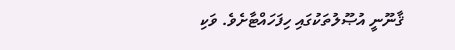ޤާނޫނީ އުޞޫލުތަކުގައި ހިފަހައްޓާށެވެ. ވަކި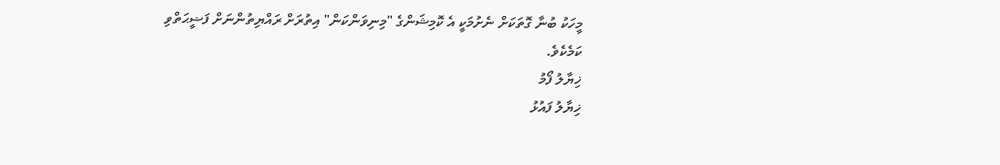މީހަކު ބުނާ ގޮތަކަށް ނެށުމަކީ އެ ކޮމިޝަންގެ "މިނިވަންކަން" އިތުރަށް ރައްޔިތުންނަށް ފަޟީޙަތްވި ކަމެކެވެ.
ޚިޔާލު ފޯމު
ޚިޔާލު ފައުޅު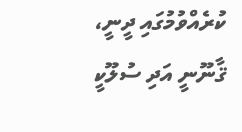ކުރެއްވުމުގައި ދީނީ، ޤާނޫނީ އަދި ސުލޫކީ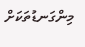މިންގަނޑުތަކަށް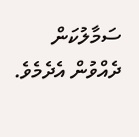ސަމާލުކަން ދެއްވުން އެދެމެވެ.